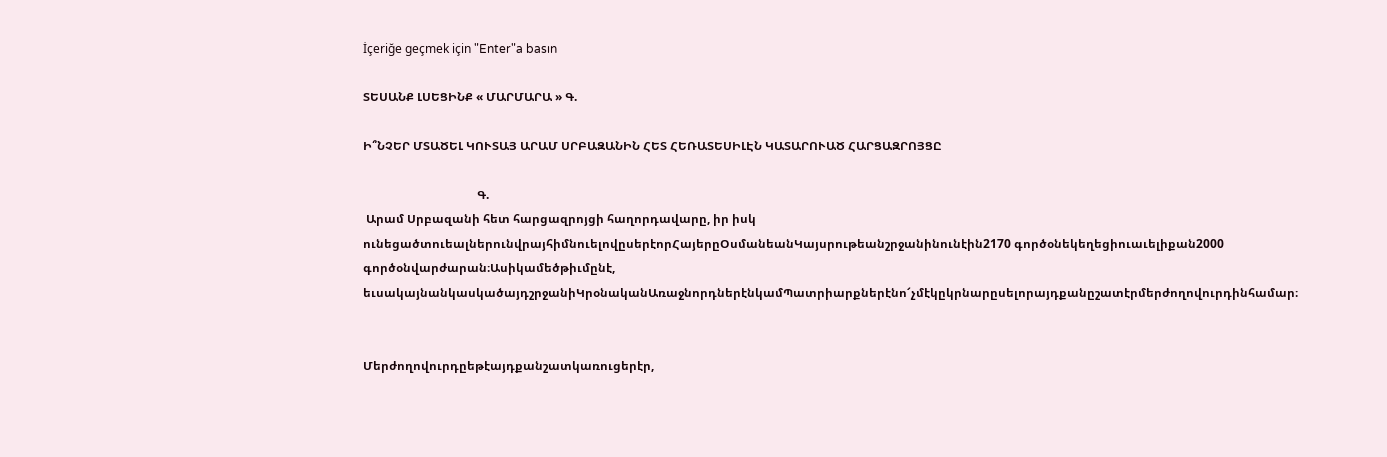İçeriğe geçmek için "Enter"a basın

ՏԵՍԱՆՔ ԼՍԵՑԻՆՔ « ՄԱՐՄԱՐԱ » Գ.

Ի՞ՆՉԵՐ ՄՏԱԾԵԼ ԿՈՒՏԱՅ ԱՐԱՄ ՍՐԲԱԶԱՆԻՆ ՀԵՏ ՀԵՌԱՏԵՍԻԼԷՆ ԿԱՏԱՐՈՒԱԾ ՀԱՐՑԱԶՐՈՅՑԸ

                                      Գ.
 Արամ Սրբազանի հետ հարցազրոյցի հաղորդավարը, իր իսկ ունեցածտուեալներունվրայհիմնուելովըսերէորՀայերըՕսմանեանԿայսրութեանշրջանինունէին2170 գործօնեկեղեցիուաւելիքան2000 գործօնվարժարան։Ասիկամեծթիւմընէ, եւսակայնանկասկածայդշրջանիԿրօնականԱռաջնորդներէնկամՊատրիարքներէնո՜չմէկըկրնարըսելորայդքանըշատէրմերժողովուրդինհամար։


Մերժողովուրդըեթէայդքանշատկառուցերէր,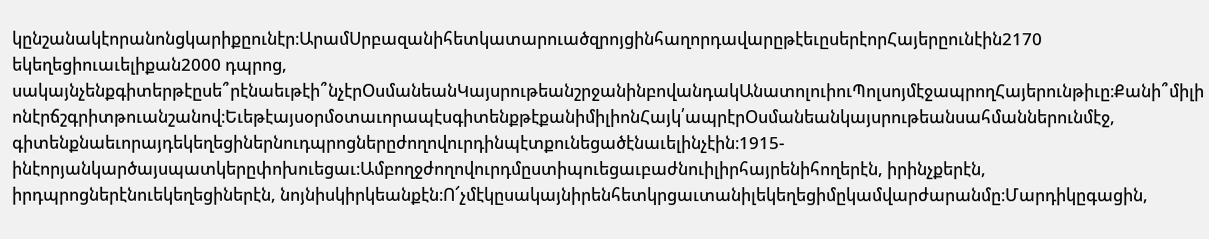կընշանակէորանոնցկարիքըունէր։ԱրամՍրբազանիհետկատարուածզրոյցինհաղորդավարըթէեւըսերէորՀայերըունէին2170 եկեղեցիուաւելիքան2000 դպրոց, սակայնչենքգիտերթէըսե՞րէնաեւթէի՞նչէրՕսմանեանԿայսրութեանշրջանինբովանդակԱնատոլուիուՊոլսոյմէջապրողՀայերունթիւը։Քանի՞միլիոնէրճշգրիտթուանշանով։ԵւեթէայսօրմօտաւորապէսգիտենքթէքանիմիլիոնՀայկ՛ապրէրՕսմանեանկայսրութեանսահմաններունմէջ, գիտենքնաեւորայդեկեղեցիներնուդպրոցներըժողովուրդինպէտքունեցածէնաւելինչէին։1915-ինէորյանկարծայսպատկերըփոխուեցաւ։Ամբողջժողովուրդմըստիպուեցաւբաժնուիլիրհայրենիհողերէն, իրինչքերէն, իրդպրոցներէնուեկեղեցիներէն, նոյնիսկիրկեանքէն։Ո՜չմէկըսակայնիրենհետկրցաւտանիլեկեղեցիմըկամվարժարանմը։Մարդիկըգացին,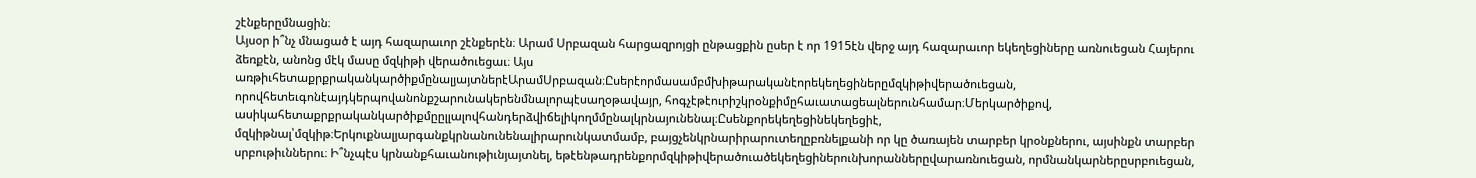շէնքերըմնացին։
Այսօր ի՞նչ մնացած է այդ հազարաւոր շէնքերէն։ Արամ Սրբազան հարցազրոյցի ընթացքին ըսեր է որ 1915էն վերջ այդ հազարաւոր եկեղեցիները առնուեցան Հայերու ձեռքէն, անոնց մէկ մասը մզկիթի վերածուեցաւ։ Այս առթիւհետաքրքրականկարծիքմընալյայտներէԱրամՍրբազան։Ըսերէորմասամբմխիթարականէորեկեղեցիներըմզկիթիվերածուեցան, որովհետեւգոնէայդկերպովանոնքշարունակերենմնալորպէսաղօթավայր, հոգչէթէուրիշկրօնքիմըհաւատացեալներունհամար։Մերկարծիքով, ասիկահետաքրքրականկարծիքմըըլլալովհանդերձվիճելիկողմմընալկրնայունենալ։Ըսենքորեկեղեցինեկեղեցիէ, մզկիթնալ՝մզկիթ։Երկուքնալյարգանքկրնանունենալիրարունկատմամբ, բայցչենկրնարիրարուտեղըբռնելքանի որ կը ծառայեն տարբեր կրօնքներու, այսինքն տարբեր սրբութիւններու։ Ի՞նչպէս կրնանքհաւանութիւնյայտնել, եթէենթադրենքորմզկիթիվերածուածեկեղեցիներունխորաններըվարառնուեցան, որմնանկարներըսրբուեցան,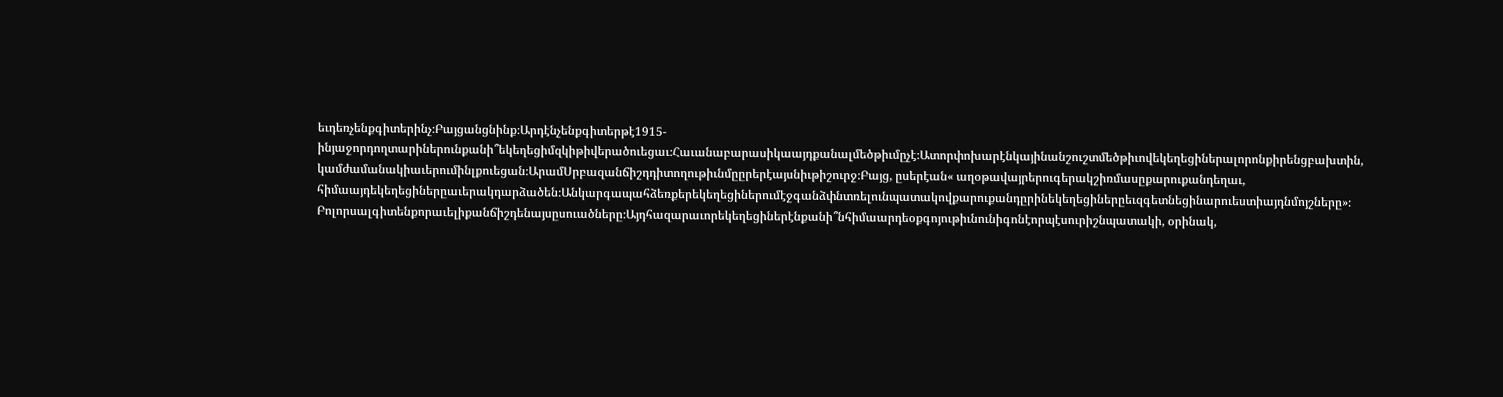եւդեռչենքգիտերինչ։Բայցանցնինք։Արդէնչենքգիտերթէ1915-ինյաջորդողտարիներունքանի՞եկեղեցիմզկիթիվերածուեցաւ։Հաւանաբարասիկաայդքանալմեծթիւմըչէ։Ատորփոխարէնկայինանշուշտմեծթիւովեկեղեցիներալորոնքիրենցբախտին, կամժամանակիաւերումինլքուեցան։ԱրամՍրբազանճիշդդիտողութիւնմըըրերէայսնիւթիշուրջ։Բայց, ըսերէան« աղօթավայրերուգերակշիռմասըքարուքանդեղաւ, հիմաայդեկեղեցիներըաւերակդարձածեն։Անկարգապահձեռքերեկեղեցիներումէջգանձփնտռելունպատակովքարուքանդըրինեկեղեցիներըեւզգետնեցինարուեստիայդնմոյշները»։ Բոլորսալգիտենքորաւելիքանճիշդենայսըսուածները։Այդհազարաւորեկեղեցիներէնքանի՞նհիմաարդեօքգոյութիւնունիգոնէորպէսուրիշնպատակի, օրինակ,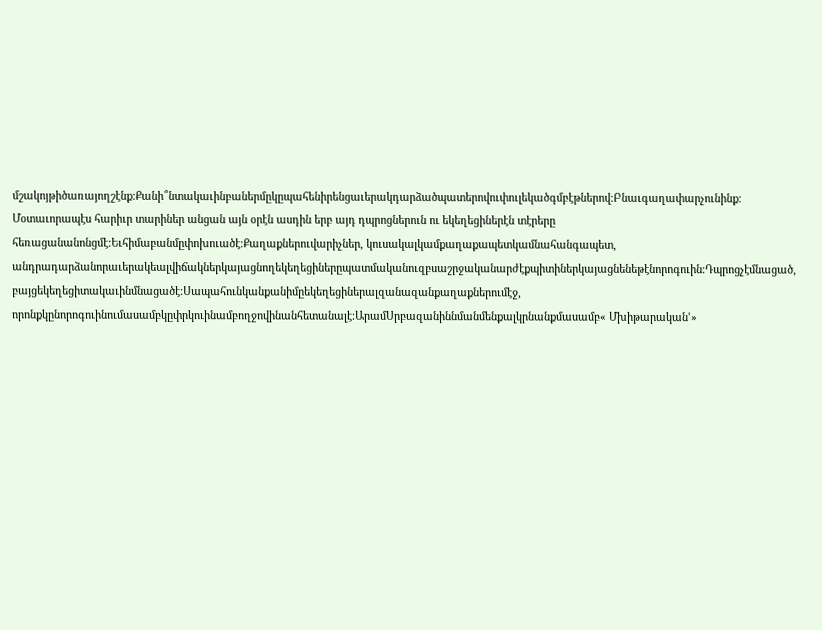մշակոյթիծառայողշէնք։Քանի՞նտակաւինբաներմըկըպահենիրենցաւերակդարձածպատերովուփուլեկածգմբէթներով։Բնաւգաղափարչունինք։
Մօտաւորապէս հարիւր տարիներ անցան այն օրէն ասդին երբ այդ դպրոցներուն ու եկեղեցիներէն տէրերը հեռացանանոնցմէ։Եւհիմաբանմըփոխուածէ։Քաղաքներուվարիչներ, կուսակալկամքաղաքապետկամնահանգապետ, անդրադարձանորաւերակեալվիճակներկայացնողեկեղեցիներըպատմականուզբսաշրջականարժէքպիտիներկայացնենեթէնորոգուին։Դպրոցչէմնացած, բայցեկեղեցիտակաւինմնացածէ։Սապահունկանքանիմըեկեղեցիներալզանազանքաղաքներումէջ, որոնքկընորոգուինումասամբկըփրկուինամբողջովինանհետանալէ։ԱրամՍրբազանիննմանմենքալկրնանքմասամբ« Մխիթարականՙ»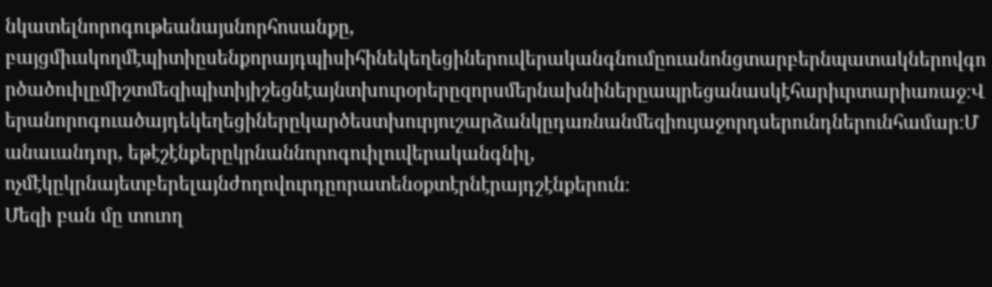նկատելնորոգութեանայսնորհոսանքը, բայցմիւսկողմէպիտիըսենքորայդպիսիհինեկեղեցիներուվերականգնումըուանոնցտարբերնպատակներովգործածուիլըմիշտմեզիպիտիյիշեցնէայնտխուրօրերըզորսմերնախնիներըապրեցանասկէհարիւրտարիառաջ։Վերանորոգուածայդեկեղեցիներըկարծեստխուրյուշարձանկըդառնանմեզիույաջորդսերունդներունհամար։Մանաւանդոր, եթէշէնքերըկրնաննորոգուիլուվերականգնիլ, ոչմէկըկրնայետբերելայնժողովուրդըորատենօքտէրնէրայդշէնքերուն։
Մեզի բան մը տուող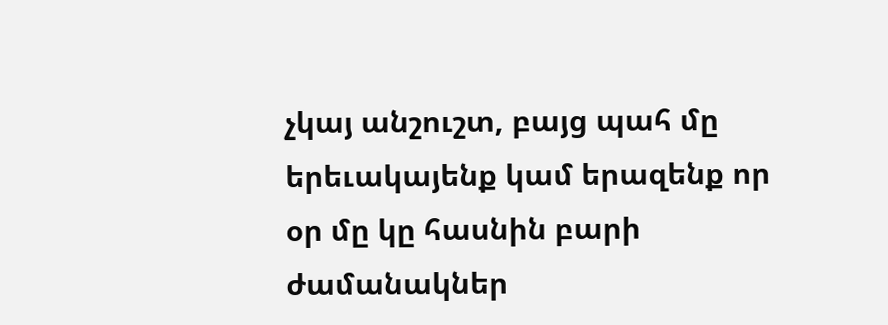չկայ անշուշտ, բայց պահ մը երեւակայենք կամ երազենք որ օր մը կը հասնին բարի ժամանակներ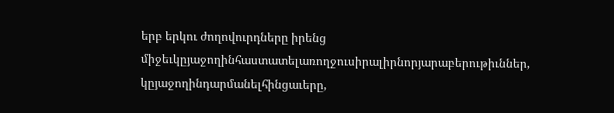երբ երկու ժողովուրդները իրենց միջեւկըյաջողինհաստատելառողջուսիրալիրնորյարաբերութիւններ, կըյաջողինդարմանելհինցաւերը,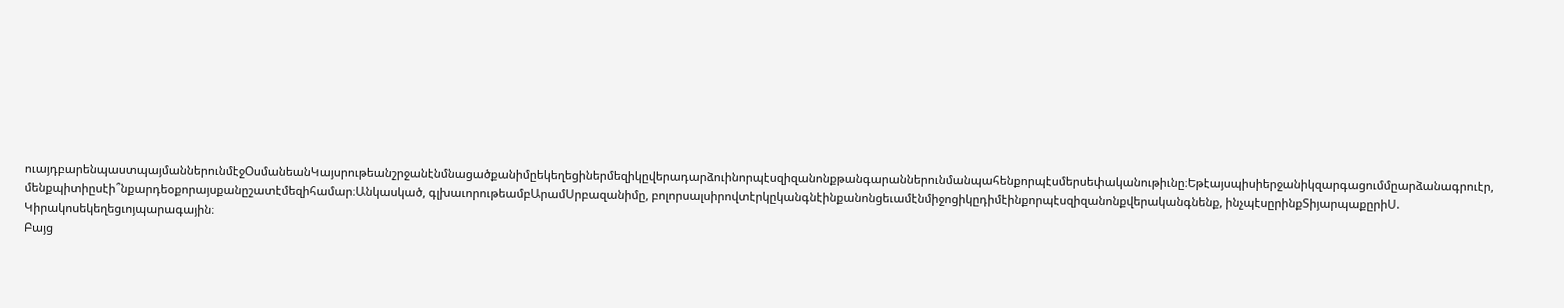ուայդբարենպաստպայմաններունմէջՕսմանեանԿայսրութեանշրջանէնմնացածքանիմըեկեղեցիներմեզիկըվերադարձուինորպէսզիզանոնքթանգարաններունմանպահենքորպէսմերսեփականութիւնը։Եթէայսպիսիերջանիկզարգացումմըարձանագրուէր, մենքպիտիըսէի՞նքարդեօքորայսքանըշատէմեզիհամար։Անկասկած, գլխաւորութեամբԱրամՍրբազանիմը, բոլորսալսիրովտէրկըկանգնէինքանոնցեւամէնմիջոցիկըդիմէինքորպէսզիզանոնքվերականգնենք, ինչպէսըրինքՏիյարպաքըրիՍ. Կիրակոսեկեղեցւոյպարագային։
Բայց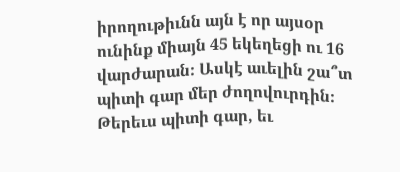իրողութիւնն այն է որ այսօր ունինք միայն 45 եկեղեցի ու 16 վարժարան։ Ասկէ աւելին շա՞տ պիտի գար մեր ժողովուրդին։ Թերեւս պիտի գար, եւ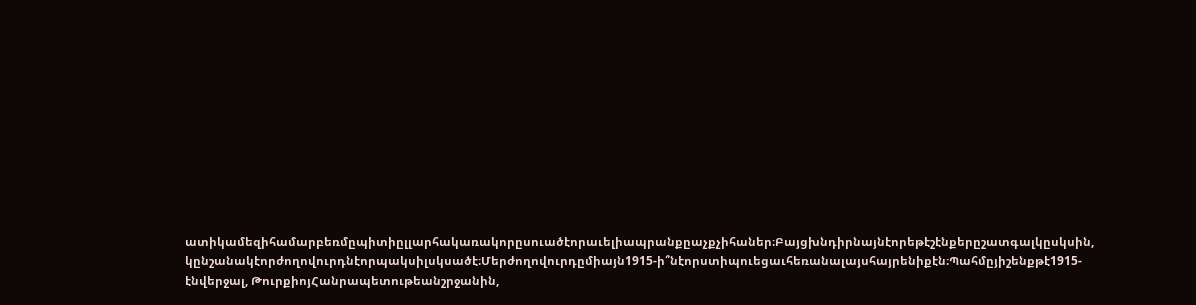ատիկամեզիհամարբեռմըպիտիըլլարհակառակորըսուածէորաւելիապրանքըաչքչիհաներ։Բայցխնդիրնայնէորեթէշէնքերըշատգալկըսկսին, կընշանակէորժողովուրդնէորպակսիլսկսածէ։Մերժողովուրդըմիայն1915-ի՞նէորստիպուեցաւհեռանալայսհայրենիքէն։Պահմըյիշենքթէ1915-էնվերջալ, ԹուրքիոյՀանրապետութեանշրջանին,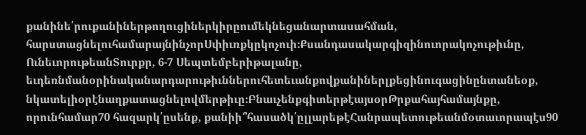քանինե՛րուքանիներթողուցիներկիրըումեկնեցանարտասահման, հարստացնելուհամարայնինչորՍփիւռքկըկոչուի։Քսանդասակարգիզինուորակոչութիւնը, ՈւնեւորութեանՏուրքր, 6-7 Սեպտեմբերիթալանը, եւդեռնմանօրինականարդարութիւններուհետեւանքովքանիներլքեցինուգացինընտանեօք, նկատելիօրէնաղքատացնելովմերթիւը։ԲնաւչենքգիտերթէայսօրԹրքահայհամայնքը, որունհամար70 հազարկ՛ըսենք, քանիի՞հասածկ՛ըլլարեթէՀանրապետութեանմօտաւորապէս90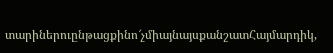տարիներուընթացքինո՜չմիայնայսքանշատՀայմարդիկ,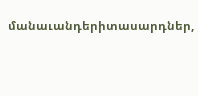մանաւանդերիտասարդներ,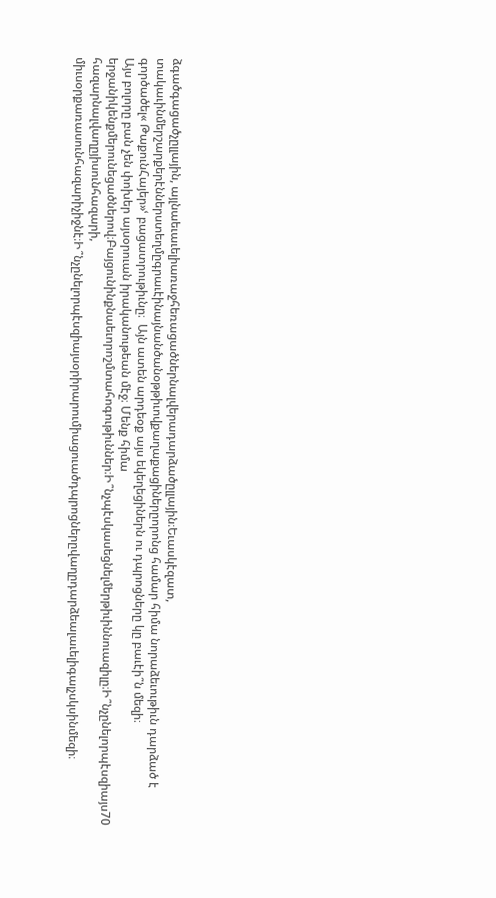ձգածգացածչըլլային, այլնաեւաւելիառաջհեռացածներնալվերադարձածըլլային։Եւասկէզատ, տակաւինմերշարքերէններստեղմըգրաւէինայնանծանօթթիւովքաղաքացիներըորոնց համար հիմա նորաձեւութիւն դարձած է գործածել« ԹաքունՀայեր»ՙ բացատրութիւնը։  Այն ատեն արդեօք այս եկեղեցիներն ու դպրոցները կը բաւէի՞ն մեզի։
Այս բոլորը բան չեն փոխեր այսօրուան իրականութեան մէջ։ Մենք հիմա երջանիկենքմերունեցածներով։Բայցունինքնաեւորոշմտահոգութիւններ։Ի՞նչպէսկասեցնելմերթիւիննուազիլը։Ի՞նչընելորպէսզիայս70 հազարնալվաղըյիսունհազարի, միւսօրքառասունհազարիչիջնէ։Ի՞նչընելորպէսզիայսօրիրարումիացուածդպրոցներըվաղըդարձեալաւելիգալչսկսինմեզի։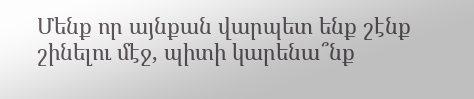Մենք որ այնքան վարպետ ենք շէնք շինելու մէջ, պիտի կարենա՞նք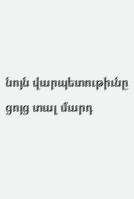նոյն վարպետութիւնը ցոյց տալ մարդ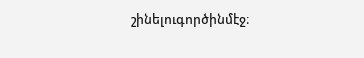շինելուգործինմէջ։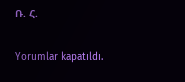Ռ. Հ.

Yorumlar kapatıldı.